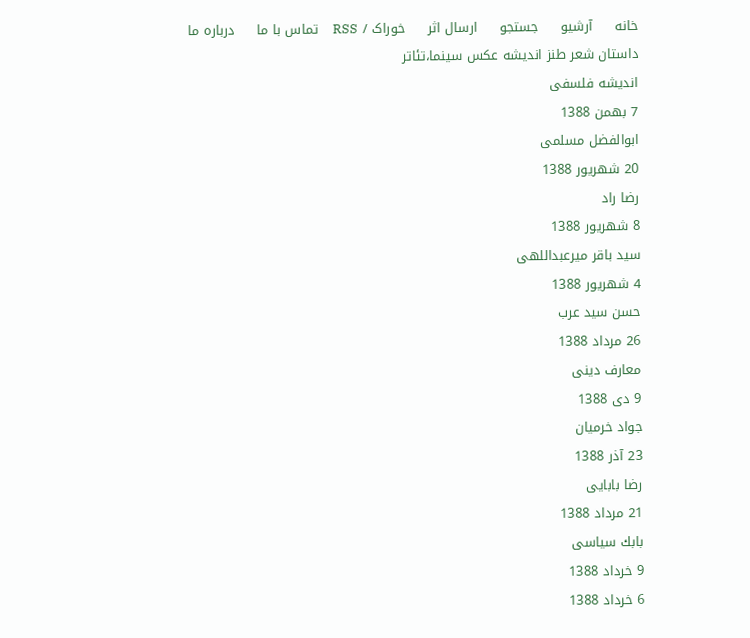خانه     آرشيو     جستجو     ارسال اثر     خوراک / RSS     تماس با ما     درباره ما
داستان شعر طنز اندیشه عكس سینما،تئاتر
اندیشه فلسفی
7 بهمن 1388
ابوالفضل مسلمی
20 شهریور 1388
رضا راد
8 شهریور 1388
سید باقر میرعبداللهی
4 شهریور 1388
حسن سید عرب
26 مرداد 1388
معارف دینی
9 دی 1388
جواد خرمیان
23 آذر 1388
رضا بابایی
21 مرداد 1388
بابك سیاسی
9 خرداد 1388
6 خرداد 1388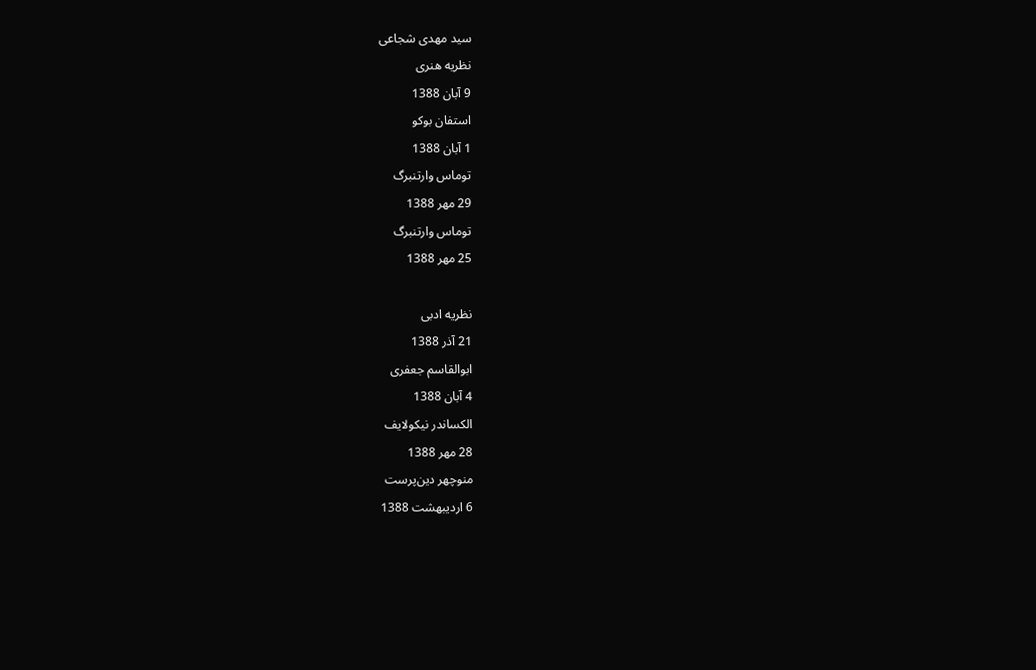سید مهدی شجاعی
نظریه هنری
9 آبان 1388
استفان بوكو
1 آبان 1388
توماس وارتنبرگ
29 مهر 1388
توماس وارتنبرگ
25 مهر 1388

نظریه ادبی
21 آذر 1388
ابوالقاسم جعفری
4 آبان 1388
الكساندر نیكولایف
28 مهر 1388
منوچهر دین‌پرست
6 اردیبهشت 1388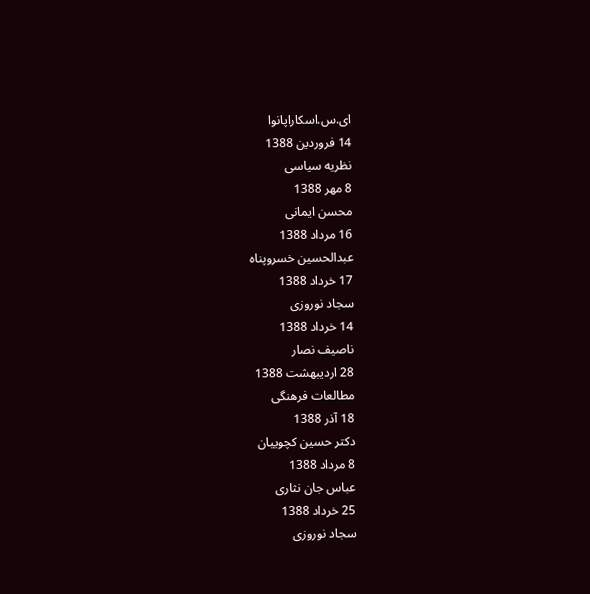ای.س.اسكاراپانوا
14 فروردین 1388
نظریه سیاسی
8 مهر 1388
محسن ایمانی
16 مرداد 1388
عبدالحسین خسروپناه
17 خرداد 1388
سجاد نوروزی
14 خرداد 1388
ناصیف نصار
28 اردیبهشت 1388
مطالعات فرهنگی
18 آذر 1388
دكتر حسین كچوییان
8 مرداد 1388
عباس جان نثاری
25 خرداد 1388
سجاد نوروزی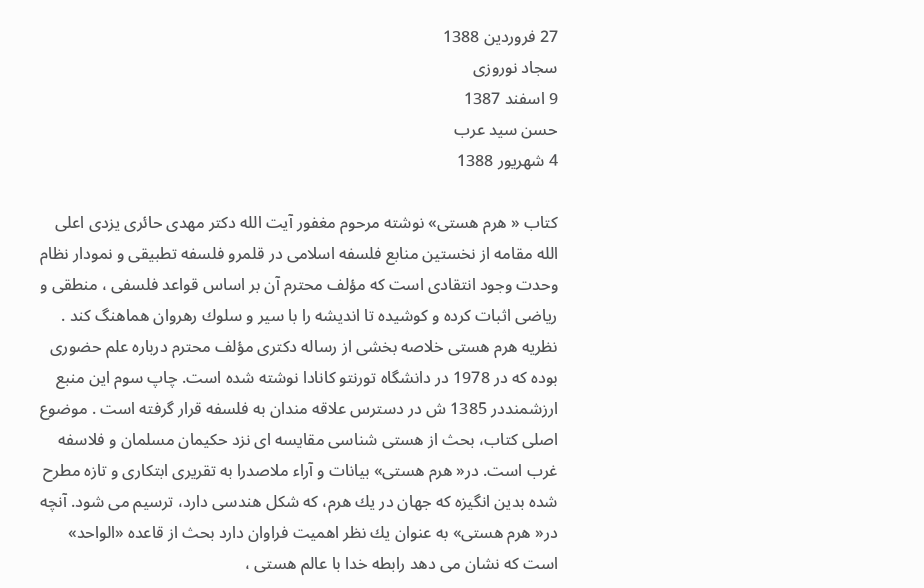27 فروردین 1388
سجاد نوروزی
9 اسفند 1387
حسن سید عرب
4 شهریور 1388

كتاب « هرم هستی» نوشته مرحوم مغفور آیت الله دكتر مهدی حائری یزدی اعلی الله مقامه از نخستین منابع فلسفه اسلامی در قلمرو فلسفه تطبیقی و نمودار نظام وحدت وجود انتقادی است كه مؤلف محترم آن بر اساس قواعد فلسفی ، منطقی و ریاضی اثبات كرده و كوشیده تا اندیشه را با سیر و سلوك رهروان هماهنگ كند . نظریه هرم هستی خلاصه بخشی از رساله دكتری مؤلف محترم درباره علم حضوری بوده كه در 1978 در دانشگاه تورنتو كانادا نوشته شده است. چاپ سوم این منبع ارزشمنددر 1385 ش در دسترس علاقه مندان به فلسفه قرار گرفته است . موضوع اصلی كتاب، بحث از هستی شناسی مقایسه ای نزد حكیمان مسلمان و فلاسفه غرب است. در« هرم هستی» بیانات و آراء ملاصدرا به تقریری ابتكاری و تازه مطرح شده بدین انگیزه كه جهان در یك هرم، كه شكل هندسی دارد، ترسیم می شود. آنچه در« هرم هستی» به عنوان یك نظر اهمیت فراوان دارد بحث از قاعده «الواحد» است كه نشان می دهد رابطه خدا با عالم هستی ،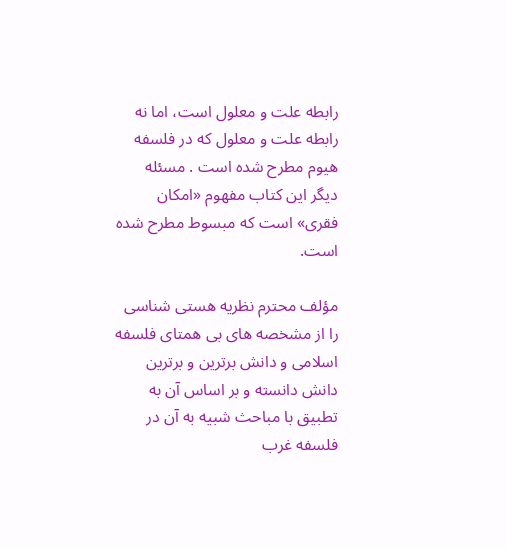رابطه علت و معلول است، اما نه رابطه علت و معلول كه در فلسفه هیوم مطرح شده است . مسئله دیگر این كتاب مفهوم «امكان فقری» است كه مبسوط مطرح شده است.

مؤلف محترم نظریه هستی شناسی را از مشخصه های بی همتای فلسفه اسلامی و دانش برترین و برترین دانش دانسته و بر اساس آن به تطبیق با مباحث شبیه به آن در فلسفه غرب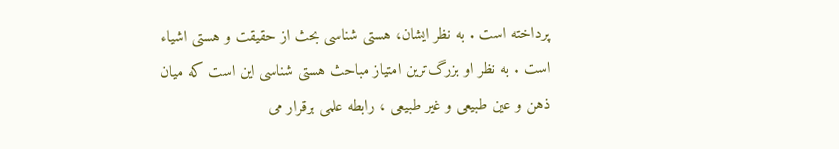پرداخته است . به نظر ایشان، هستی شناسی بحث از حقیقت و هستی اشیاء است . به نظر او بزرگ‌ترین امتیاز مباحث هستی شناسی این است كه میان ذهن و عین طبیعی و غیر طبیعی ، رابطه علمی برقرار می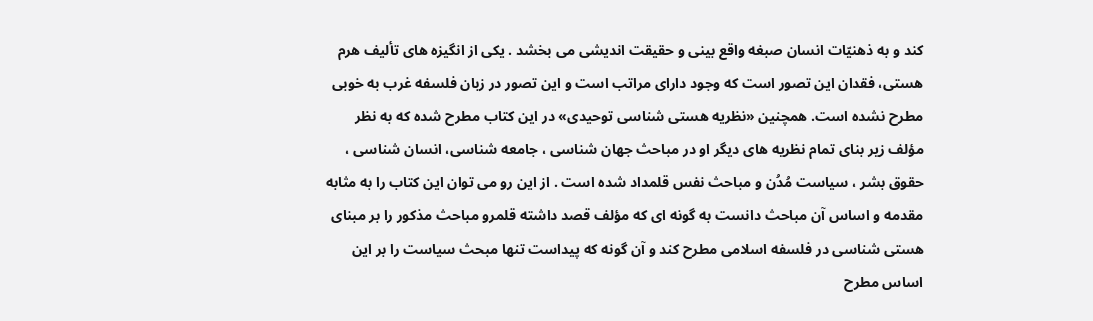كند و به ذهنیّات انسان صبغه واقع بینی و حقیقت اندیشی می بخشد . یكی از انگیزه های تألیف هرم هستی، فقدان این تصور است كه وجود دارای مراتب است و این تصور در زبان فلسفه غرب به خوبی مطرح نشده است. همچنین «نظریه هستی شناسی توحیدی» در این كتاب مطرح شده كه به نظر مؤلف زیر بنای تمام نظریه های دیگر او در مباحث جهان شناسی ، جامعه شناسی، انسان شناسی ، حقوق بشر ، سیاست مُدُن و مباحث نفس قلمداد شده است . از این رو می توان این كتاب را به مثابه مقدمه و اساس آن مباحث دانست به گونه ای كه مؤلف قصد داشته قلمرو مباحث مذكور را بر مبنای هستی شناسی در فلسفه اسلامی مطرح كند و آن گونه كه پیداست تنها مبحث سیاست را بر این اساس مطرح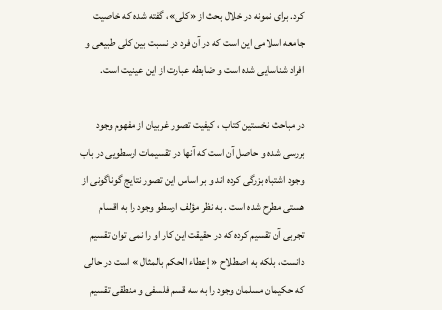كرد. برای نمونه در خلال بحث از «كلی»، گفته شده كه خاصیت جامعه اسلامی این است كه در آن فرد در نسبت بین كلی طبیعی و افراد شناسایی شده است و ضابطه عبارت از این عینیت است.

در مباحث نخستین كتاب ، كیفیت تصور غربیان از مفهوم وجود بررسی شده و حاصل آن است كه آنها در تقسیمات ارسطویی در باب وجود اشتباه بزرگی كرده اند و بر اساس این تصور نتایج گوناگونی از هستی مطرح شده است . به نظر مؤلف ارسطو وجود را به اقسام تجربی آن تقسیم كرده كه در حقیقت این كار او را نمی توان تقسیم دانست، بلكه به اصطلاح « إعطاء الحكم بالمثال » است در حالی كه حكیمان مسلمان وجود را به سه قسم فلسفی و منطقی تقسیم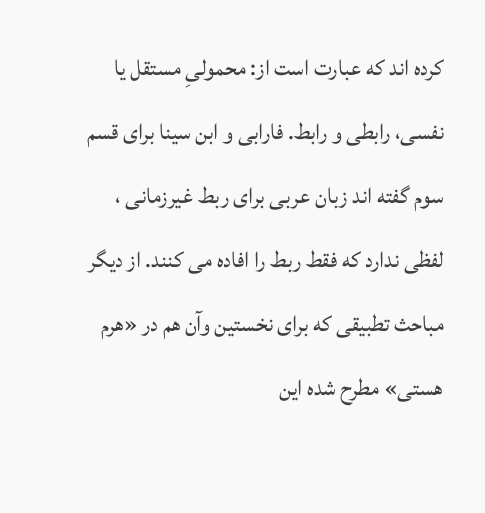كرده اند كه عبارت است از: محمولیِ مستقل یا نفسی، رابطی و رابط. فارابی و ابن سینا برای قسم سوم گفته اند زبان عربی برای ربط غیرزمانی ، لفظی ندارد كه فقط ربط را افاده می كنند. از دیگر مباحث تطبیقی كه برای نخستین وآن هم در «هرم هستی» مطرح شده این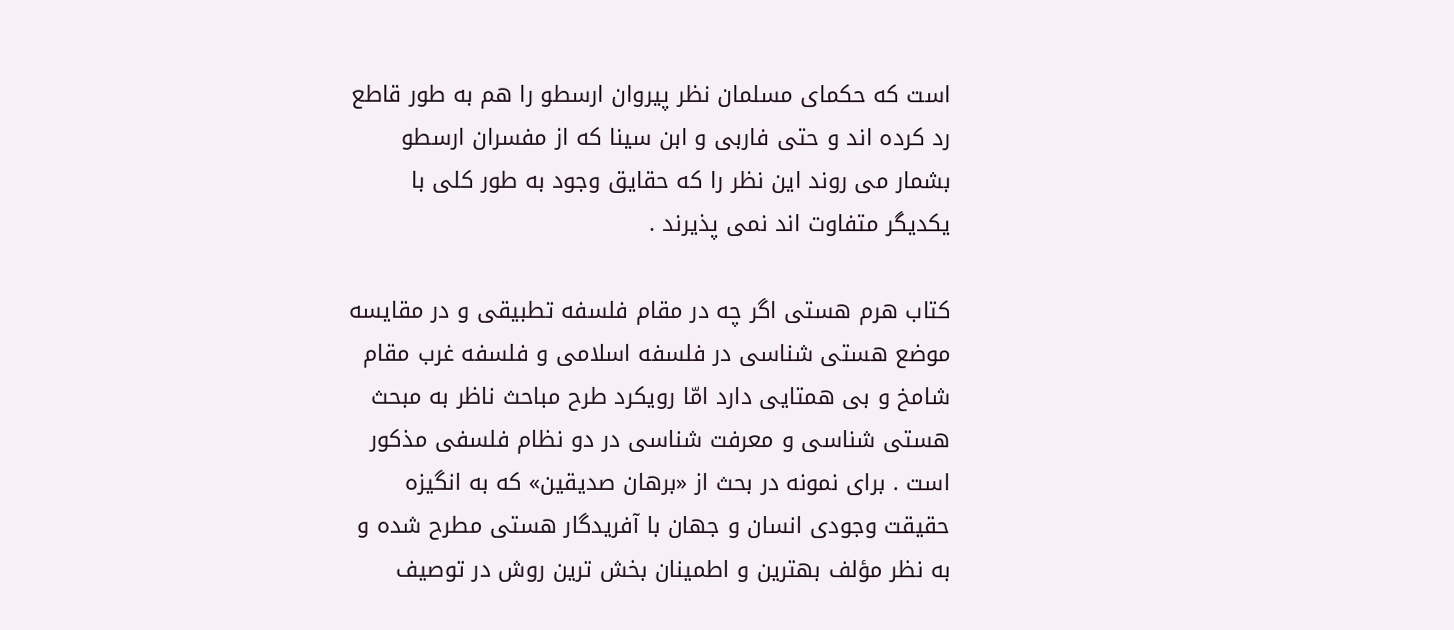است كه حكمای مسلمان نظر پیروان ارسطو را هم به طور قاطع رد كرده اند و حتی فاربی و ابن سینا كه از مفسران ارسطو بشمار می روند این نظر را كه حقایق وجود به طور كلی با یكدیگر متفاوت اند نمی پذیرند .

كتاب هرم هستی اگر چه در مقام فلسفه تطبیقی و در مقایسه موضع هستی شناسی در فلسفه اسلامی و فلسفه غرب مقام شامخ و بی همتایی دارد امّا رویكرد طرح مباحث ناظر به مبحث هستی شناسی و معرفت شناسی در دو نظام فلسفی مذكور است . برای نمونه در بحث از «برهان صدیقین» كه به انگیزه حقیقت وجودی انسان و جهان با آفریدگار هستی مطرح شده و به نظر مؤلف بهترین و اطمینان بخش ترین روش در توصیف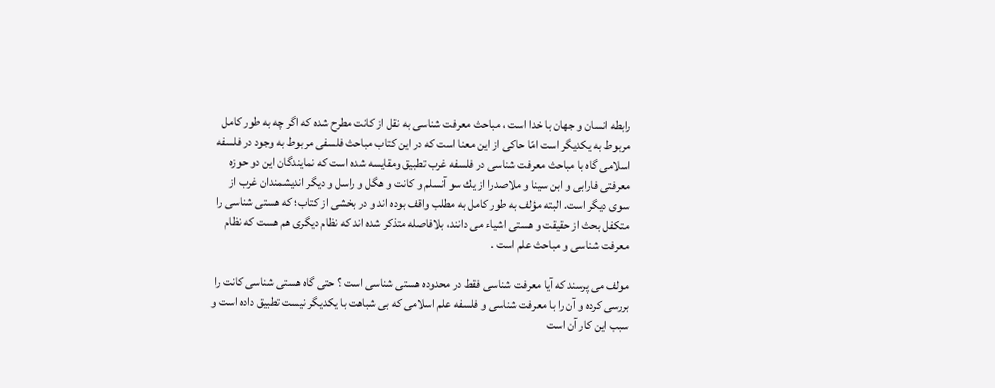رابطه انسان و جهان با خدا است ، مباحث معرفت شناسی به نقل از كانت مطرح شده كه اگر چه به طور كامل مربوط به یكدیگر است امّا حاكی از این معنا است كه در این كتاب مباحث فلسفی مربوط به وجود در فلسفه اسلامی گاه با مباحث معرفت شناسی در فلسفه غرب تطبیق ومقایسه شده است كه نمایندگان این دو حوزه معرفتی فارابی و ابن سینا و ملاصدرا از یك سو آنسلم و كانت و هگل و راسل و دیگر اندیشمندان غرب از سوی دیگر است. البته مؤلف به طور كامل به مطلب واقف بوده اند و در بخشی از كتاب؛ كه هستی شناسی را متكفل بحث از حقیقت و هستی اشیاء می دانند، بلافاصله متذكر شده اند كه نظام دیگری هم هست كه نظام معرفت شناسی و مباحث علم است .

مولف می پرسند كه آیا معرفت شناسی فقط در محدوده هستی شناسی است ؟ حتی گاه هستی شناسی كانت را بررسی كرده و آن را با معرفت شناسی و فلسفه علم اسلامی كه بی شباهت با یكدیگر نیست تطبیق داده است و سبب این كار آن است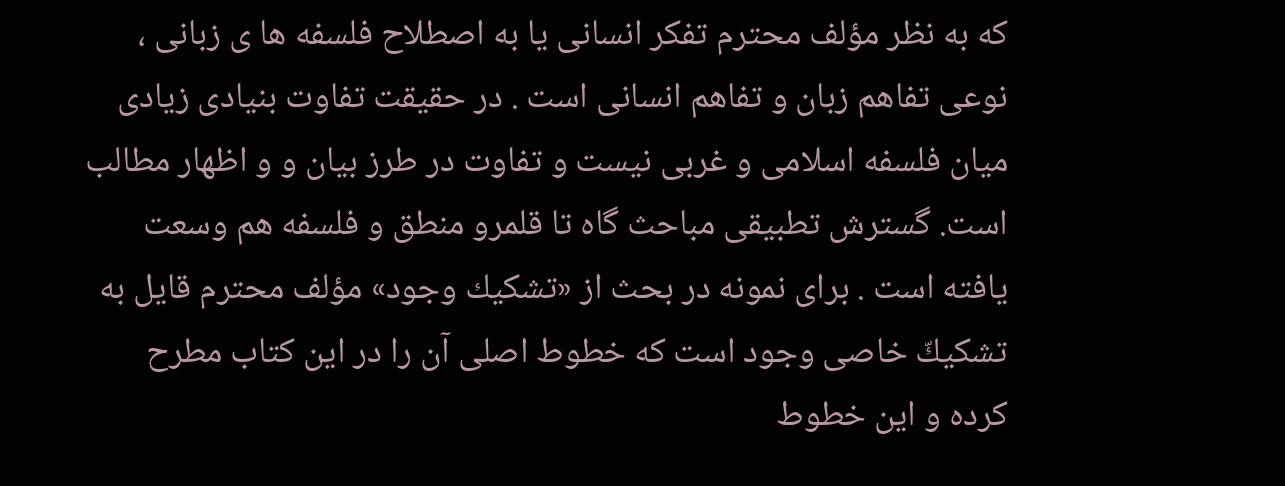كه به نظر مؤلف محترم تفكر انسانی یا به اصطلاح فلسفه ها ی زبانی ، نوعی تفاهم زبان و تفاهم انسانی است . در حقیقت تفاوت بنیادی زیادی میان فلسفه اسلامی و غربی نیست و تفاوت در طرز بیان و و اظهار مطالب است. گسترش تطبیقی مباحث گاه تا قلمرو منطق و فلسفه هم وسعت یافته است . برای نمونه در بحث از «تشكیك وجود» مؤلف محترم قایل به تشكیكّ خاصی وجود است كه خطوط اصلی آن را در این كتاب مطرح كرده و این خطوط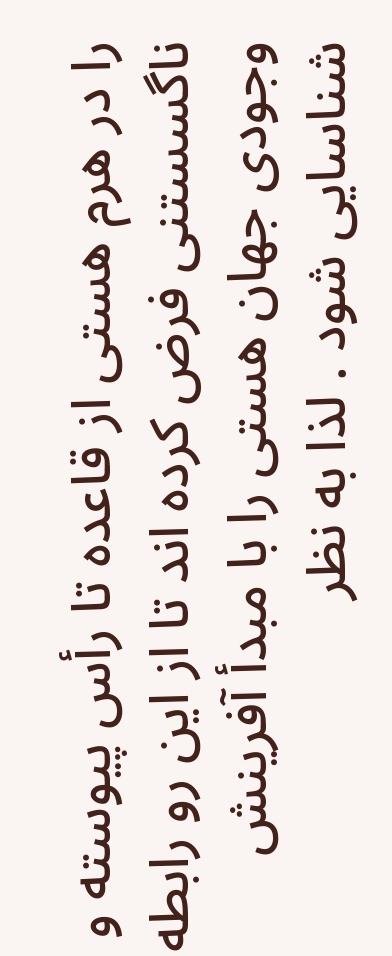را در هرم هستی از قاعده تا رأس پیوسته و ناگسستنی فرض كرده اند تا از این رو رابطه وجودی جهان هستی را با مبدأ آفرینش شناسایی شود . لذا به نظر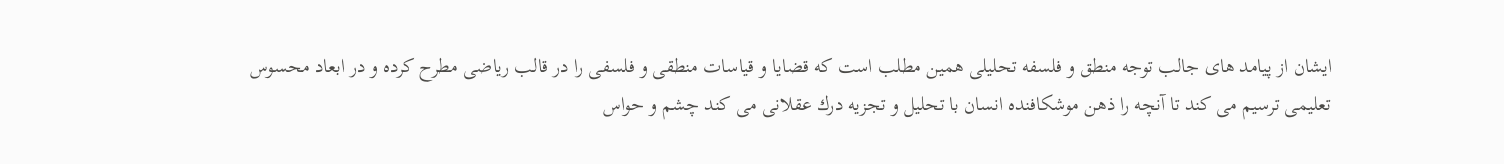ایشان از پیامد های جالب توجه منطق و فلسفه تحلیلی همین مطلب است كه قضایا و قیاسات منطقی و فلسفی را در قالب ریاضی مطرح كرده و در ابعاد محسوس تعلیمی ترسیم می كند تا آنچه را ذهن موشكافنده انسان با تحلیل و تجزیه درك عقلانی می كند چشم و حواس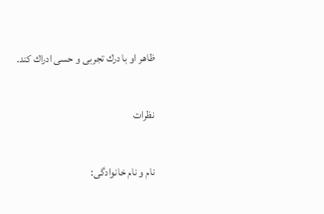ظاهر او با درك تجربی و حسی ادراك كند.

نظرات

نام و نام خانوادگی: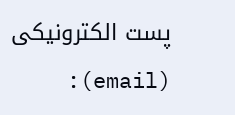پست الکترونیکی (email):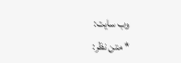وب سایت:
* متن نظر: